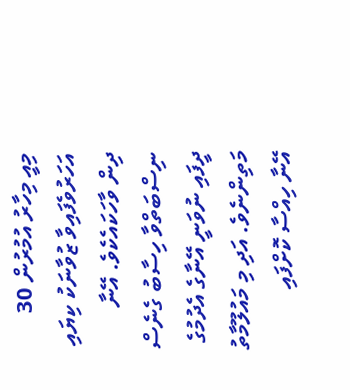މިއީ މިހާރު އުމުރުން 30 އަހަރުވެފައިވާ ޒުވާނަކު ކިޔައި ދިން ވާހަކައެކެވެ. އޭނާ ނިސްބަތްވާ ހިސާބު ގެނެސް ދީފައި ނުވަނީ އޭނާގެ އެދުމުގެ މަތިންނެވެ. އަދި މި މައުލޫމާތު އޭނާ ހިއްސާ ކޮށްފައި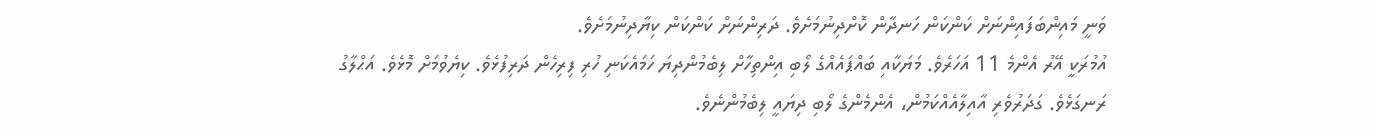ވަނީ މައިންބަފައިންނަށް ކަންކަން ހަނދާން ކޮށްދިނުމަށެވެ. ދަރިންނަށް ކަންކަން ކިޔާދިނުމަށެވެ.
އުމުރަކީ އޭރު އެންމެ 11 އަހަރެވެ. މަޔަކާއި ބައްޕައެއްގެ ލޯބި އިންތިހާށް ލިބެމުންދިޔަ ހަމައެކަނި ހުރި ފިރިހެން ދަރިފުޅެވެ. ކިޔެވުމަށް މޮޅެވެ. އަޙްލާގު ރަނގަޅެވެ. ގަދަރުވެރި އާއިލާއެއްކަމުން، އެންމެންގެ ލޯބި ދިޔައީ ލިބެމުންނެވެ.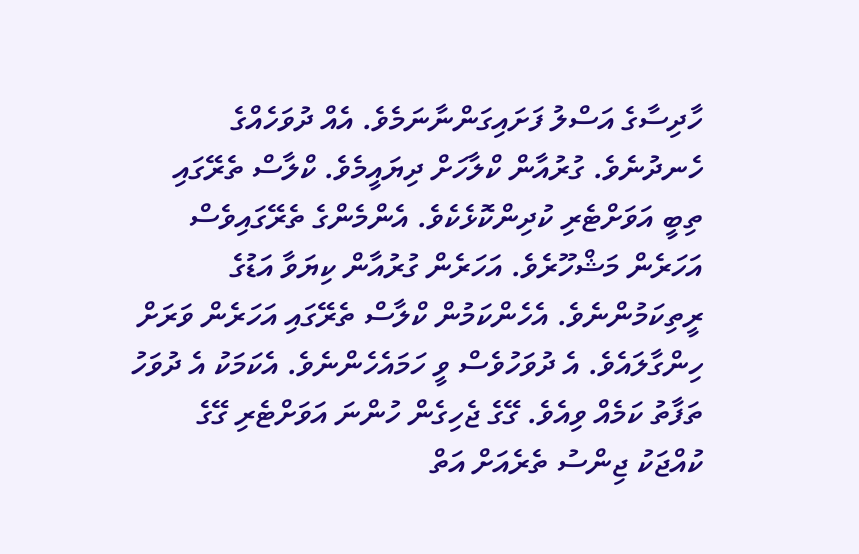ހާދިސާގެ އަސްލު ފަށައިގަންނާނަމެވެ. އެއް ދުވަހެއްގެ ހެނދުނެވެ. ގުރުއާން ކްލާހަށް ދިޔައީމެވެ. ކްލާސް ތެރޭގައި ތިބީ އަވަށްޓެރި ކުދިންކޮޅެކެވެ. އެންމެންގެ ތެރޭގައިވެސް އަހަރެން މަޝްހޫރެވެ. އަހަރެން ގުރުއާން ކިޔަވާ އަޑުގެ ރީތިކަމުންނެވެ. އެހެންކަމުން ކްލާސް ތެރޭގައި އަހަރެން ވަރަށް ހިންގާލައެވެ. އެ ދުވަހުވެސް ވީ ހަމައެހެންނެވެ. އެކަމަކު އެ ދުވަހު ތަފާތު ކަމެއް ވިއެވެ. ގޭގެ ޖެހިގެން ހުންނަ އަވަށްޓެރި ގޭގެ ކުއްޖަކު ޖިންސު ތެރެއަށް އަތް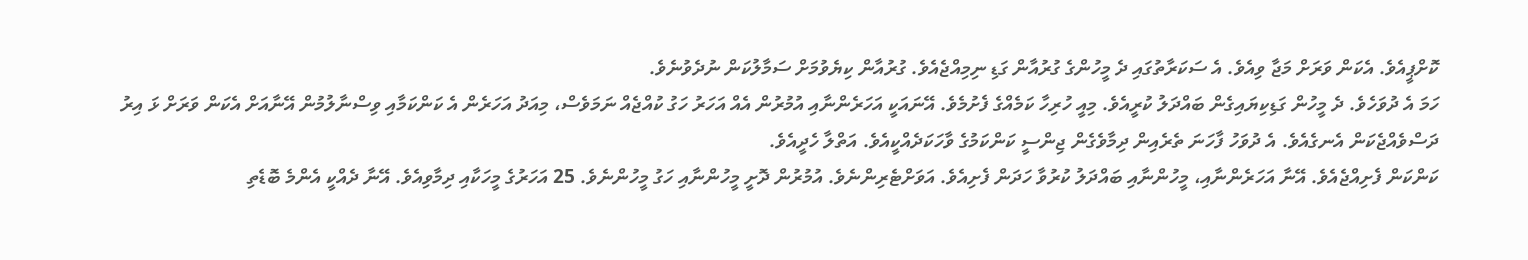ކޮށްޕީއެވެ. އެކަން ވަރަށް މަޖާ ވިއެވެ. އެ ސަކަރާތުގައި ދެ މީހުންގެ ގުރުއާން ގަޑި ނިމިއްޖެއެވެ. ގުރުއާން ކިޔެވުމަށް ސަމާލުކަން ނުދެވުނެވެ.
ހަމަ އެ ދުވަހެވެ. ދެ މީހުން ގަޑިކިޔައިގެން ބައްދަލު ކުރީއެވެ. މިއީ ހުރިހާ ކަމެއްގެ ފެށުމެވެ. އޭނައަކީ އަހަރެންނާއި އުމުރުން އެއް އަހަރު ހަގު ކުއްޖެއް ނަމަވެސް، މިއަދު އަހަރެން އެ ކަންކަމާއި ވިސްނާލުމުން އޭނާއަށް އެކަން ވަރަށް ޅަ އިރު ދަސްވެއްޖެކަން އެނގެއެވެ. އެ ދުވަހު ފާހަނަ ތެރެއިން ދިމާވެގެން ޖިންސީ ކަންކަމުގެ ވާހަކަދެއްކީއެވެ. އަތްލާ ހެދީއެވެ.
ކަންކަން ފެށިއްޖެއެވެ. އޭނާ އަހަރެންނާއި، މީހުންނާއި ބައްދަލު ކުރުވާ ހަދަން ފެށިއެވެ. އަވަށްޓެރިންނެވެ. އުމުރުން ދޮށީ މީހުންނާއި ހަގު މީހުންނެވެ. 25 އަހަރުގެ މީހަކާއި ދިމާވިއެވެ. އޭނާ ދެއްކީ އެންމެ ބޮޑެތި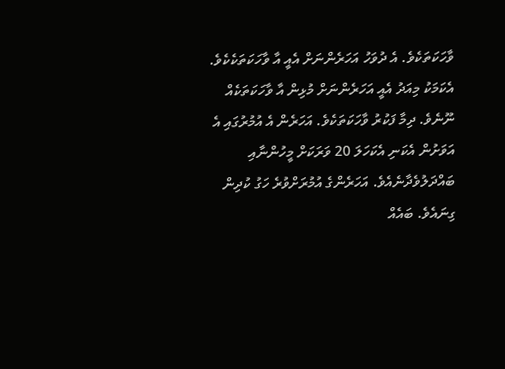ވާހަކަތަކެވެ. އެ ދުވަހު އަހަރެންނަށް އެއީ އާ ވާހަކަތަކެކެވެ. އެކަމަކު މިއަދު އެއީ އަހަރެންނަށް މުޅިން އާ ވާހަކަތަކެއް ނޫނެވެ. ދިމާ ފަކުރު ވާހަކަތަކެވެ. އަހަރެން އެ އުމުރުގައި އެ އަވަށުން އެކަނި އެކަހަލަ 20 ވަރަކަށް މީހުންނާއި ބައްދަލުވެދާނެއެވެ. އަހަރެންގެ އުމުރަށްވުރެ ހަގު ކުދިން ގިނައެވެ. ބައެއް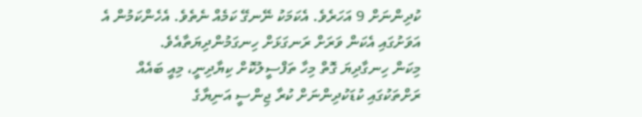ކުދިންނަށް 9 އަހަރެވެ. އެކަމަކު ނޭނގޭ ކަމެއް ނެތެވެ. އެހެންކަމުން އެ އަވަށުގައި އެކަން ވަރަށް ރަނގަޅަށް ހިނގަމުންދިޔަތާއެވެ.
މިކަން ހިނގާދިޔަ ގޮތް މިހާ ތަފްސީލުކޮށް ކިޔާދިނީ، މިއީ ބައެއް ރަށްތަކުގައި ކުޑަކުދިންނަށް ކުރާ ޖިންސީ އަނިޔާގެ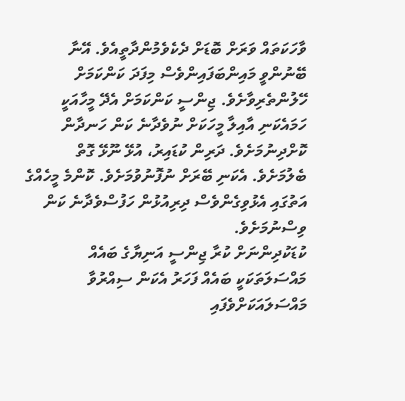ވާހަކަތައް ވަރަށް ބޮޑަށް ދެކެވެމުންދާތީއެވެ. އޭނާ ބޭނުންވީ މައިންބަފައިންވެސް މިފަދަ ކަންކަމަށް ހޭލުންތެރިވާށެވެ. ޖިންސީ ކަންކަމަށް އެދޭ މީހާއަކީ ހަމައެކަނި އާއިލާ މީހަކަށް ނުވެދާނެ ކަން ހަނދާން ކޮށްދިނުމަށެވެ. ދަރިން ކުޑައިރު، އުޅޭ ނޫޅޭ ގޮތް ބެލުމަށެވެ. އެކަނި ބޭރަށް ނުފޮނުވުމަށެވެ. ކޮންމެ މީހެއްގެ އަތުގައި އެޅުވިގެންވެސް ދިރިއުޅުން ހަފުސްވެދާނެ ކަން ވިސްނުމަށެވެ.
ކުޑަކުދިންނަށް ކުރާ ޖިންސީ އަނިޔާގެ ބައެއް މައްސަލަތަކަކީ ބައެއް ފަހަރު އެކަން ސިއްރުވާ މައްސަލައަކަށްވެފައި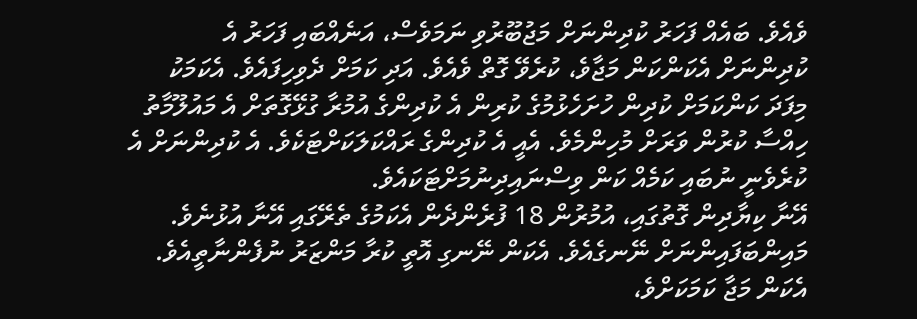ވެއެވެ. ބައެއް ފަހަރު ކުދިންނަށް މަޖުބޫރުވި ނަމަވެސް، އަނެއްބައި ފަހަރު އެ ކުދިންނަށް އެކަންކަން މަޖާވެ، ކުރެވޭ ގޮތް ވެއެވެ. އަދި ކަމަށް ދެވިހިފައެވެ. އެކަމަކު މިފަދަ ކަންކަމަށް ކުދިން ހުށަހެޅުމުގެ ކުރިން އެ ކުދިންގެ އުމުރާ ގުޅޭގޮތަށް އެ މައުލޫމާތު ހިއްސާ ކުރުން ވަރަށް މުހިންމެވެ. އެއީ އެ ކުދިންގެ ރައްކަލަކަށްޓަކެވެ. އެ ކުދިންނަށް އެ ކުރެވެނީ ނުބައި ކަމެއް ކަން ވިސްނައިދިނުމަށްޓަކައެވެ.
އޭނާ ކިޔާދިން ގޮތުގައި، އުމުރުން 18 ފުރެންދެން އެކަމުގެ ތެރޭގައި އޭނާ އުޅުނެވެ. މައިންބަފައިންނަށް ނޭނގެއެވެ. އެކަން ނޭނގި އޮތީ ކުރާ މަންޒަރު ނުފެންނާތީއެވެ. އެކަން މަޖާ ކަމަކަށްވެ،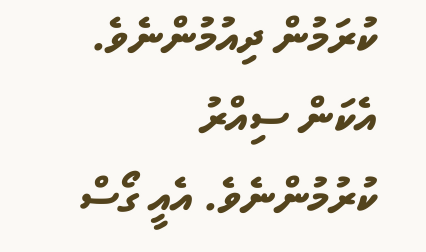ކުރަމުން ދިއުމުންނެވެ. އެކަން ސިއްރު ކުރުމުންނެވެ. އެއީ ގޯސް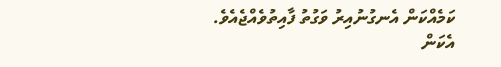ކަމެއްކަން އެނގުނުއިރު ވަގުތު ފާއިތުވެއްޖެއެވެ. އެކަން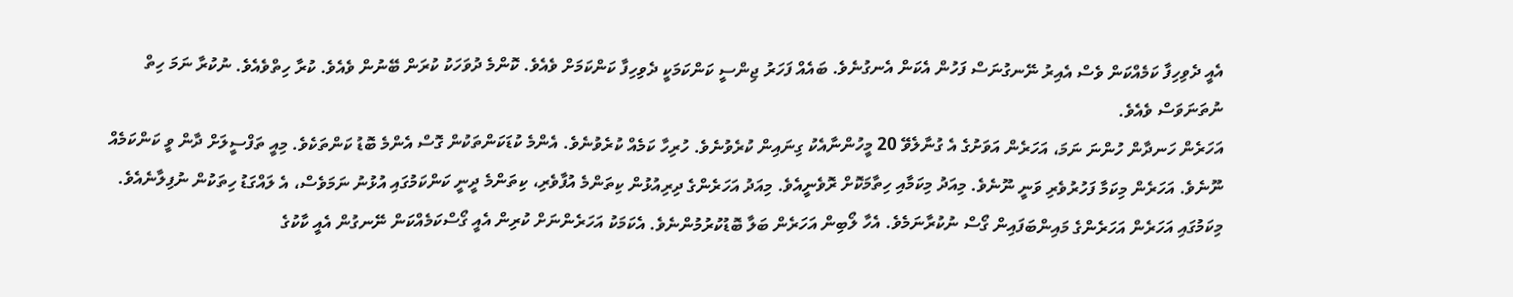އެއީ ދެވިހިފާ ކަމެއްކަން ވެސް އެއިރު ނޭނގުނަސް ފަހުން އެކަން އެނގުނެވެ. ބައެއް ފަހަރު ޖިންސީ ކަންކަމަކީ ދެވިހިފާ ކަންކަމަށް ވެއެވެ. ކޮންމެ ދުވަހަކު ކުރަން ބޭނުން ވެއެވެ. ކުރާ ހިތްވެއެވެ. ނުކުރާ ނަމަ ހިތް ނުތަނަވަސް ވެއެވެ.
އަހަރެން ހަނދާން ހުންނަ ނަމަ، އަހަރެން އަވަށުގެ އެ ގުނާލެވޭ 20 މީހުންނާއެކު ގިނައިން ކުރެވުނެވެ. ހުރިހާ ކަމެއް ކުރެވުނެވެ. އެންމެ ކުޑަކަންތަކުން ގޮސް އެންމެ ބޮޑު ކަންތަކެވެ. މިއީ ތަފްސީލަށް ދާން ވީ ކަންކަމެއް ނޫނެވެ. އަހަރެން މިކަމާ ފަހުރުވެރި ވަނީ ނޫނެވެ. މިއަދު މިކަމާއި ހިތާމަކޮށް ރޮވެނީއެވެ. މިއަދު އަހަރެންގެ ދިރިއުޅުން ކިތަންމެ އުފާވެރި، ކިތަންމެ ދީނީ ކަންކަމުގައި އުޅުނު ނަމަވެސް، އެ ލައްގަޑު ހިތަކުން ނުފިލާނެއެވެ.
މިކަމުގައި އަހަރެން އަހަރެންގެ މައިންބަފައިން ގޯސް ނުކުރާނަމެވެ. އެހާ ލޯބިން އަހަރެން ބަލާ ބޮޑުކުރުމުންނެވެ. އެކަމަކު އަހަރެންނަށް ކުރިން އެއީ ގޯސްކަމެއްކަން ނޭނގުން އެއީ ކާކުގެ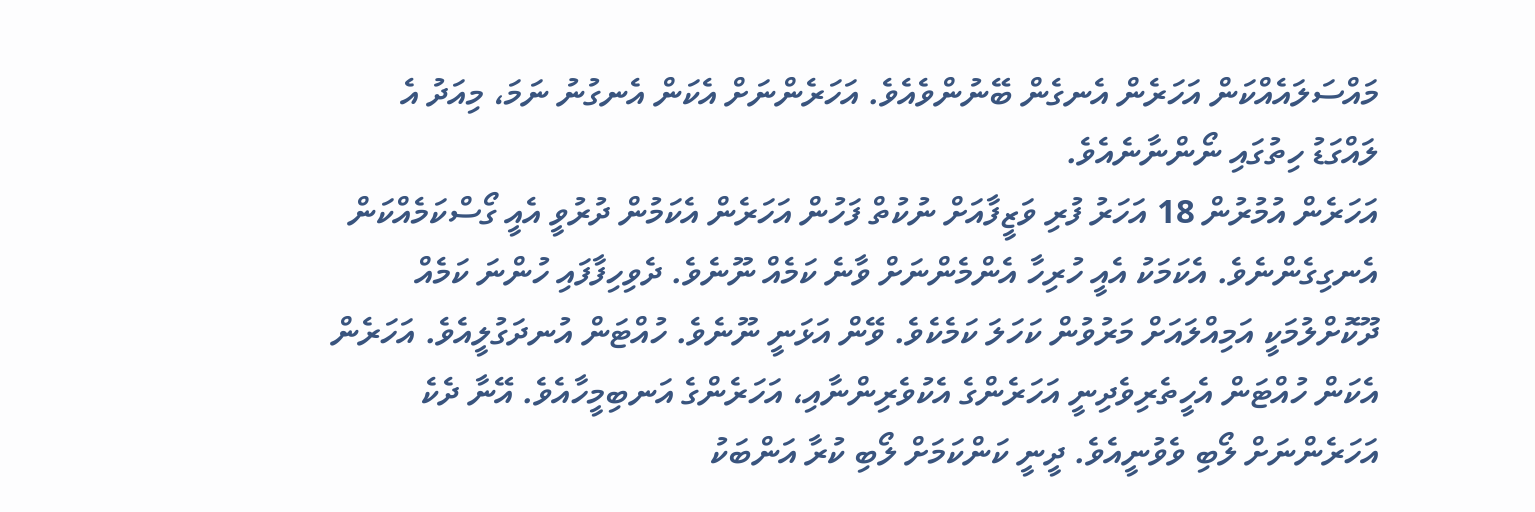މައްސަލައެއްކަން އަހަރެން އެނގެން ބޭނުންވެއެވެ. އަހަރެންނަށް އެކަން އެނގުނު ނަމަ، މިއަދު އެ ލައްގަޑު ހިތުގައި ނޯންނާނެއެވެ.
އަހަރެން އުމުރުން 18 އަހަރު ފުރި ވަޒީފާއަށް ނުކުތް ފަހުން އަހަރެން އެކަމުން ދުރުވީ އެއީ ގޯސްކަމެއްކަން އެނގިގެންނެވެ. އެކަމަކު އެއީ ހުރިހާ އެންމެންނަށް ވާނެ ކަމެއް ނޫނެވެ. ދެވިހިފާފައި ހުންނަ ކަމެއް ދޫކޮށްލުމަކީ އަމިއްލައަށް މަރުވުން ކަހަލަ ކަމެކެވެ. ވޭން އަޅަނީ ނޫނެވެ. ހުއްޓަން އުނދަގުލީއެވެ. އަހަރެން އެކަން ހުއްޓަން އެހީތެރިވެދިނީ އަހަރެންގެ އެކުވެރިންނާއި، އަހަރެންގެ އަނބިމީހާއެވެ. އޭނާ ދެކެ އަހަރެންނަށް ލޯބި ވެވުނީއެވެ. ދީނީ ކަންކަމަށް ލޯބި ކުރާ އަންބަކު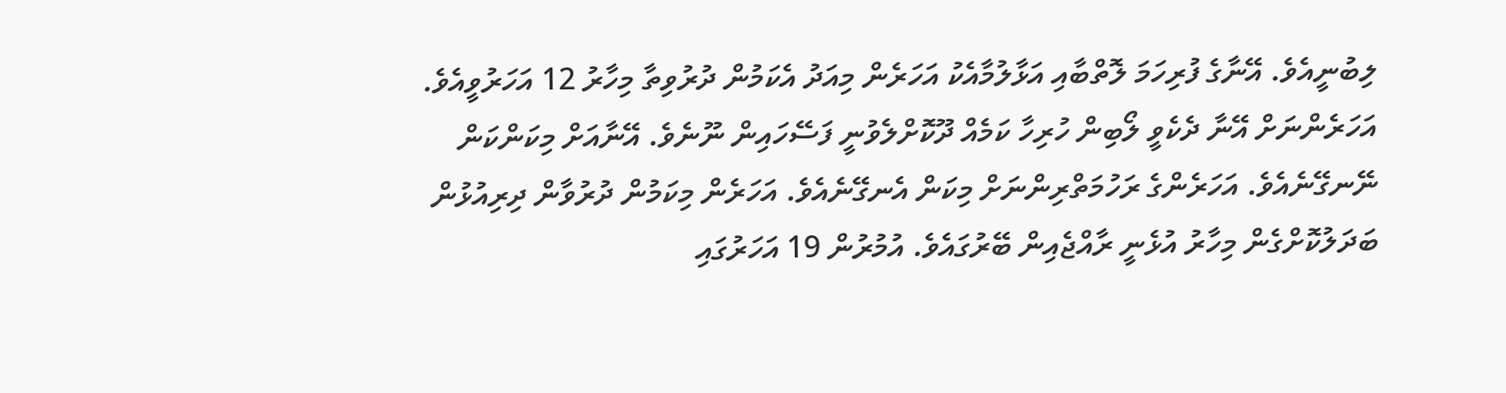ލިބުނީއެވެ. އޭނާގެ ފުރިހަމަ ލޮތްބާއި އަޅާލުމާއެކު އަހަރެން މިއަދު އެކަމުން ދުރުވިތާ މިހާރު 12 އަހަރުވީއެވެ. އަހަރެންނަށް އޭނާ ދެކެވީ ލޯބިން ހުރިހާ ކަމެއް ދޫކޮށްލެވުނީ ފަސޭހައިން ނޫނެވެ. އޭނާއަށް މިކަންކަން ނޭނގޭނެއެވެ. އަހަރެންގެ ރަހުމަތްރިންނަށް މިކަން އެނގޭނެއެވެ. އަހަރެން މިކަމުން ދުރުވާން ދިރިއުޅުން ބަދަލުކޮށްގެން މިހާރު އުޅެނީ ރާއްޖެއިން ބޭރުގައެވެ. އުމުރުން 19 އަހަރުގައި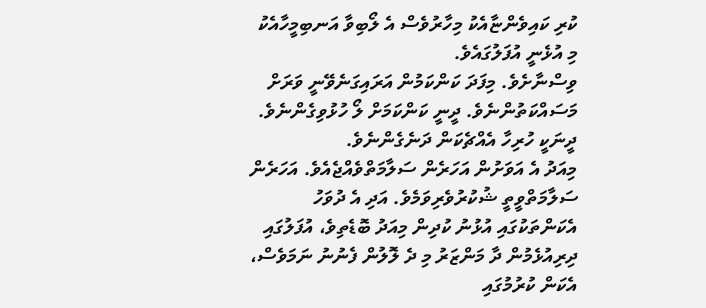ކުރި ކައިވެންޏާއެކު މިހާރުވެސް އެ ލޯބިވާ އަނބިމީހާއެކު މި އުޅެނީ އުފަލުގައެވެ.
ވިސްނާށެވެ. މިފަދަ ކަންކަމުން އަރައިގަނެވޭނީ ވަރަށް މަސައްކަތުންނެވެ. ދީނީ ކަންކަމަށް ލޯ ހުޅުވިގެންނެވެ. ދީނަކީ ހުރިހާ އެއްޗެކަން ދަނެގެންނެވެ.
މިއަދު އެ އަވަށުން އަހަރެން ސަލާމަތްވެއްޖެއެވެ. އަހަރެން ސަލާމަތްވީތީ ޝުކުރުވެރިވަމެވެ. އަދި އެ ދުވަހު އެކަންތަކުގައި އުޅުނު ކުދިން މިއަދު ބޮޑެތިވެ، އުފަލުގައި ދިރިއުޅެމުން ދާ މަންޒަރު މި ދެ ލޮލުން ފެނުނު ނަމަވެސް، އެކަން ކުރުމުގައި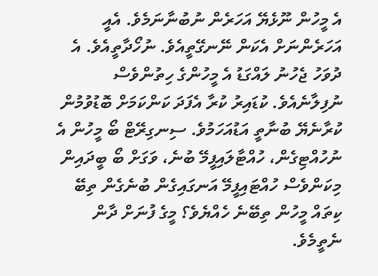އެ މީހުން ނޫޅެޔޭ އަހަރެން ނުބުނާނަމެވެ. އެއީ އަހަރެންނަށް އެކަން ނޭނގޭތީއެވެ. ނުހޯދާތީއެވެ. އެ ދުވަހު ޖެހުނު ލައްގަޑު އެ މީހުންގެ ހިތުންވެސް ނުފިލާނެއެވެ. ކުޑައިރު ކުރާ އެފަދަ ކަންކަމަށް ބޮޑުވުމުން ކުރާނެޔޭ ބުނާތީ އަޑުއަހަމުވެ. ސިނގިރޭޓް ބޯ މީހުން އެ ނުހުއްޓިގެން، ހުއްޓާލައިފީމޭ ބުނެ، ވަގަށް ބޯ ބީދައިން މިކަންވެސް ހުއްޓައިފީމޭ އަނގައިގެން ބުނެގެން ތިބޭ ކިތައް މީހުން ތިބޭނެ ހެއްޔެވެ؟ މީގެ ފުނަށް ދާން ނެތީމެވެ.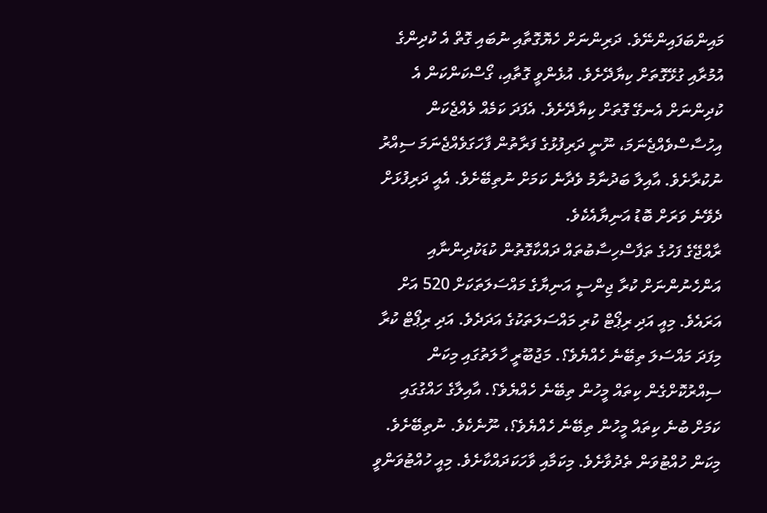މައިންބަފައިންނޭވެ. ދަރިންނަށް ހެޔޮގޮތާއި ނުބައި ގޮތް އެ ކުދިންގެ އުމުރާއި ގުޅޭގޮތަށް ކިޔާދޭށެވެ. އުޅެންވީ ގޮތާއި، ގޯސްކަންކަން އެ ކުދިންނަށް އެނގޭ ގޮތަށް ކިޔާދޭށެވެ. އެފަދަ ކަމެއް ވެއްޖެކަން އިހުސާސްވެއްޖެނަމަ، ނޫނީ ދަރިފުޅުގެ ފަރާތުން ފާހަގަވެއްޖެނަމަ ސިއްރު ނުކުރާށެވެ. އާއިލާ ބަދުނާމު ވެދާނެ ކަމަށް ނުތިބޭށެވެ. އެއީ ދަރިފުޅަށް ދެވޭނެ ވަރަށް ބޮޑު އަނިޔާއެކެވެ.
ރާއްޖޭގެ ފަހުގެ ތަފާސްހިސާބުތައް ދައްކާގޮތުން ކުޑަކުދިންނާއި އަންހެނުންނަށް ކުރާ ޖިންސީ އަނިޔާގެ މައްސަލަތަކަށް 520 އަށް އަރައެވެ. މިއީ އަދި ރިޕޯޓް ކުރި މައްސަލަތަކުގެ އަދަދެވެ. އަދި ރިޕޯޓް ކުރާ މިފަދަ މައްސަލަ ތިބޭނެ ހެއްޔެވެ؟. މަޖުބޫރީ ހާލަތުގައި މިކަން ސިއްރުކޮށްގެން ކިތައް މީހުން ތިބޭނެ ހެއްޔެވެ؟. އާއިލާގެ ހައްގުގައި ކަމަށް ބުނެ ކިތައް މީހުން ތިބޭނެ ހެއްޔެވެ؟، ނޫނެކެވެ. ނުތިބޭށެވެ. މިކަން ހުއްޓުވަން ތެދުވާށެވެ. މިކަމާއި ވާހަކަދައްކާށެވެ. މިއީ ހުއްޓުވަންވީ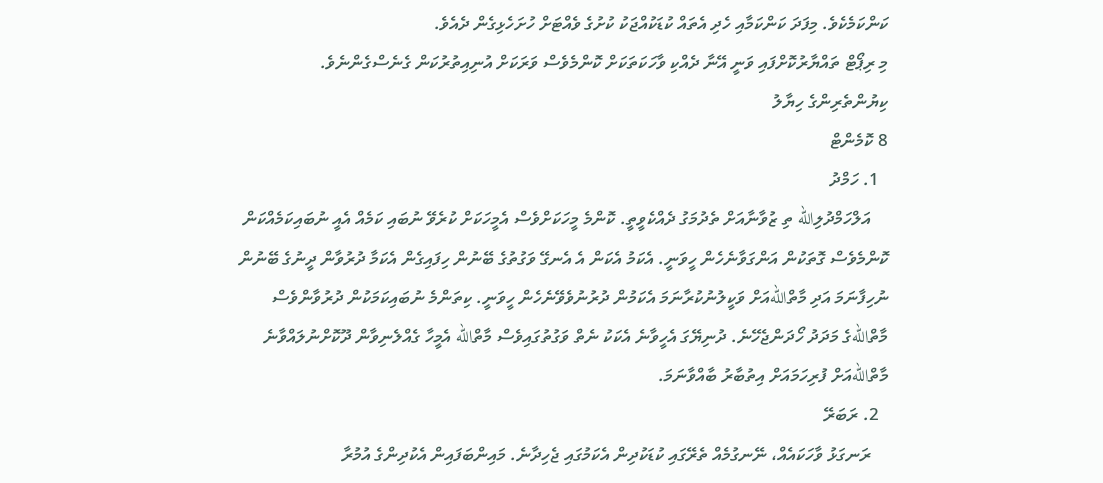ކަންކަމެކެވެ. މިފަދަ ކަންކަމާއި ހެދި އެތައް ކުޑަކުއްޖަކު ކުށުގެ ވެއްޓަށް ހުށަހެޅިގެން ދެއެވެ.
މި ރިޕޯޓް ތައްޔާރުކޮށްފައި ވަނީ އޭނާ ދެއްކި ވާހަކަތަކަށް ކޮންމެވެސް ވަރަކަށް އުނިއިތުރުކަން ގެނެސްގެންނެވެ.
ކިޔުންތެރިންގެ ހިޔާލު
8 ކޮމެންޓް
  1. ހަމްދު
    އަލްހަމްދުލިالله ތި ޒުވާނާއަށް ތެދުމަގު ދެއްކެވީތީ. ކޮންމެ މީހަކަށްވެސް އެމީހަކަށް ކުރެވޭ ނުބައި ކަމެއް އެއީ ނުބައިކަމެއްކަން ކޮންމެވެސް ގޮތަކުން އަންގަވާނެހެން ހީވަނީ. އެކަމު އެކަން އެ އެނގޭ ވަގުތުގެ ބޭނުން ހިފައިގެން އެކަމާ ދުރުވާން ދީނުގެ ބޭނުން ނުހިފާނަމަ އަދި މާތްاللهއަށް ވަކީލުނުކުރާނަމަ އެކަމުން ދުރުނުވެވޭނެހެން ހީވަނީ. ކިތަންމެ ނުބައިކަމަކުން ދުރުވާންވެސް މާތްاللهގެ މަދަދު ހޯދަންޖެހޭނެ. ދުނިޔޭގަ އެހީވާނެ އެކަކު ނެތް ވަގުތުގައިވެސް މާތްالله އެމީހާ ގެއްލެނިވާން ދޫކޮށްނުލައްވާނެ މާތްاللهއަށް ފުރިހަމައަށް އިތުބާރު ބާއްވާނަމަ.
  2. ރަބަރޭ
    ރަނގަޅު ވާހަކައެއް، ނޭނގުމެއް ތެރޭގައި ކުޑަކުދިން އެކަމުގައި ޖެހިދާނެ. މައިންބަފައިން އެކުދިންގެ އުމުރާ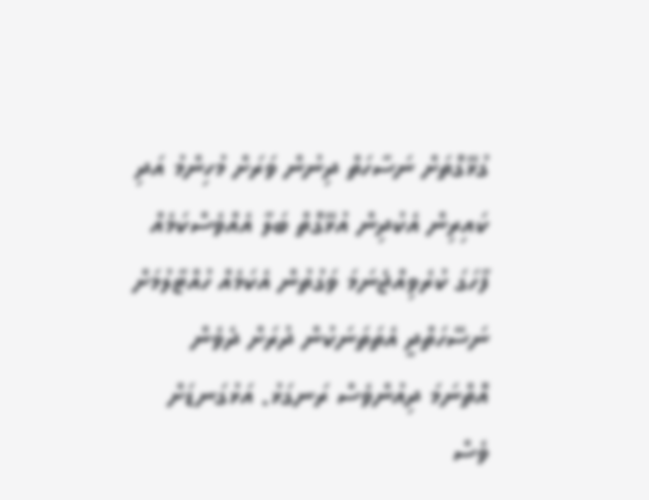ގުޅޭގޮތަށް ނަސާހަތް ދިނުން ވަރަށް މުހިންމު އަދި ކައިރިން އެކުދިން އުޅޭގޮތް ބަލާ އެއްވެސްކަމެއް ފާހަގަ ކުރެވިއްޖެނަމަ ވަގުތުން އެކަމެއް ހުއްޓާލުމަށް ނަސޭހަތްދީ އެތަތަނަކުން ދުރަށް ދެވެން އޮތްނަމަ ދިއުންވެސް ރަނގަޅު. އަޅުގަނޑަށް ވެސް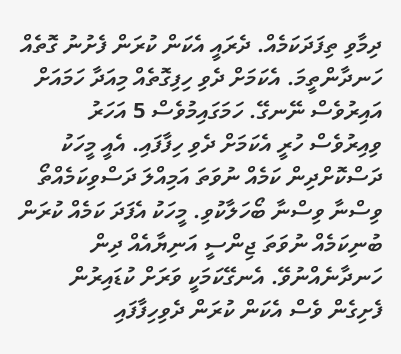ދިމާވި ތިފަދަކަމެއް. ދެރައީ އެކަން ކުރަން ފެށުނު ގޮތެއް ހަނދާންތީމަ. އެކަމަށް ދެވި ހިފިގޮތެއް މިއަދާ ހަމައަށް އައިރުވެސް ނޭނގޭ. ހަމަގައިމުވެސް 5 އަހަރު ވިއިރުވެސް ހުރީ އެކަމަށް ދެވި ހިފާފައި. އެއީ މީހަކު ދަސްކޮށްދިން ކަމެއް ނުވަތަ އަމިއްލަ ދަސްވިކަމެއްތޯ ވިސްނާ ވިސްނާ ބޯހަލާކުވި. މީހަކު އެފަދަ ކަމެއް ކުރަން ބުނިކަމެއް ނުވަތަ ޖިންސީ އަނިޔާއެއް ދިން ހަނދާނެއްނުވޭ. އެނގޭކަމަކީ ވަރަށް ކުޑައިރުން ފެށިގެން ވެސް އެކަން ކުރަން ދެވިހިފާފައި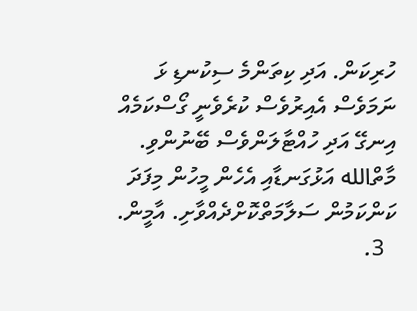ހުރިކަން. އަދި ކިތަންމެ ސިކުނޑި ޅަ ނަމަވެސް އެއިރުވެސް ކުރެވެނީ ގޯސްކަމެއް އިނގޭ އަދި ހުއްޓާލަންވެސް ބޭނުންވި. މާތްالله އަޅުގަނޑާއި އެހެން މީހުން މިފަދަ ކަންކަމުން ސަލާމަތްކޮށްދެއްވާށި. އާމީން.
  3.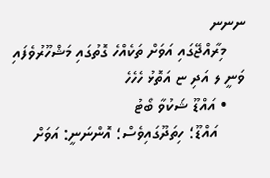ނނނ
    މިރާއްޖޭގައި އަވަށް ތަކެއްހެ ގޮތުގައި މަޝްހޫރުވެފައި ވަނީ ލ އަދި ޏ އަތޮޅު ހެހެހެ
    • އައްޑޫ ޝަކުވާ ބޯޓު
      އައްޑޫ؛ ހިތަދޫގައިވެސް؛ އޮންނަނީ: އަވަށް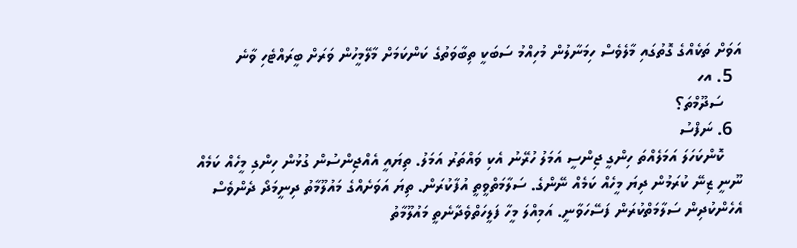އަވަށް ތަކެއްގެ ގޮތުގައި މާލެވެސް ހިމަނާލުން މުހިއްމު ސަބަކީ ތިބާވަތުގެ ކަންކަމަށް މާލޭމީހުން ވަރަށް ބީރައްޓެހި ވާނެ
  5. އހ
    ސަދޫމްތަ؟
  6. ނަފްސު
    ކޮންކަހަލަ އަމަލެއްތަ ހިންގީ ޖިންސީ އަމަލު ހުރޭނު އެކި ވައްތަރު އަމަލު. ތިޔައީ އެއްޖިންސުން ގުޅުން ހިންގި މީހެއް ކަމެއް ނޫނީ ޒިނޭ ކުރަމުން ދިޔަ މީހެއް ކަމެއް ނޭންގެ. ސަލާމަތްވީތީ އުފާކުރަން. ތިޔަ އަވަށެއްގެ މައުލޫމާތު ދިނީމަދޯ ދެންވެސް އެހެންކުދިން ސަލާމަތްކުރަން ފަސޭހަވާނީ. އަމިއްލަ މީހާ ފަލީހަތްވެދާނެތީ މައުލޫމާތު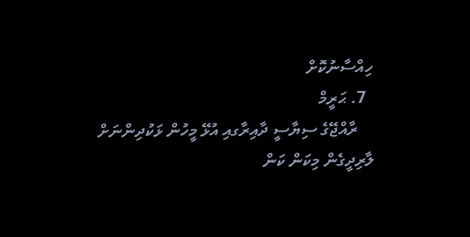ހިއްސާނުކޮށް
  7. ޙަރީމް
    ރާއްޖޭގެ ސިޔާސީ ދާއިރާގއި އުޅޭ މީހުން ޅަކުދިންނަށް ލާރިދީގެން މިކަން ކަން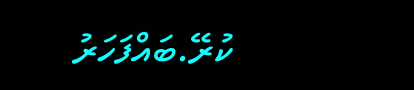ކުރޭ.ބައްފަހަރު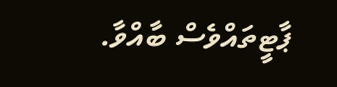ޕާޓީތައްވެސް ބާއްވާ.